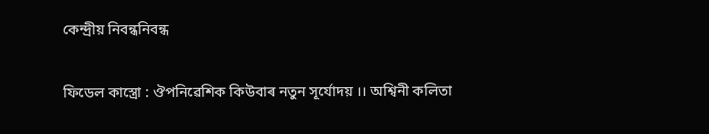কেন্দ্ৰীয় নিবন্ধনিবন্ধ

ফিডেল কাস্ত্ৰো : ঔপনিৱেশিক কিউবাৰ নতুন সূৰ্যোদয় ।। অশ্বিনী কলিতা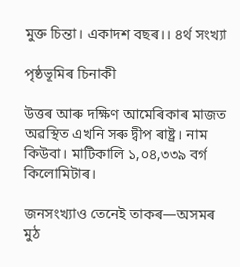মুক্ত চিন্তা। একাদশ বছৰ।। ৪ৰ্থ সংখ্যা

পৃষ্ঠভূমিৰ চিনাকী

উত্তৰ আৰু দক্ষিণ আমেৰিকাৰ মাজত অৱস্থিত এখনি সৰু দ্বীপ ৰাষ্ট্ৰ। নাম কিউবা। মাটিকালি ১,০৪,৩৩৯ বৰ্গ কিলোমিটাৰ।

জনসংখ্যাও তেনেই তাকৰ—অসমৰ মুঠ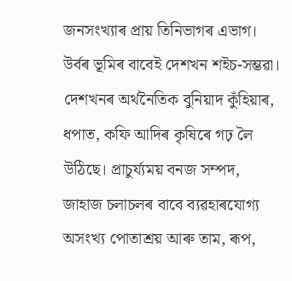জনসংখ্যাৰ প্ৰায় তিনিভাগৰ এভাগ। উৰ্বৰ ভূমিৰ বাবেই দেশখন শইচ-সম্ভৱা। দেশখনৰ অৰ্থনৈতিক বুনিয়াদ কুঁহিয়াৰ, ধপাত, কফি আদিৰ কৃষিৰে গঢ় লৈ উঠিছে। প্ৰাচুৰ্য্যময় বনজ সম্পদ, জাহাজ চলাচলৰ বাবে ব্যৱহাৰযোগ্য অসংখ্য পোতাশ্ৰয় আৰু তাম, ৰূপ,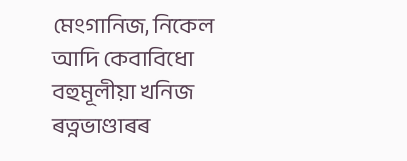মেংগানিজ, নিকেল আদি কেবাবিধো বহুমূলীয়া খনিজ ৰত্নভাণ্ডাৰৰ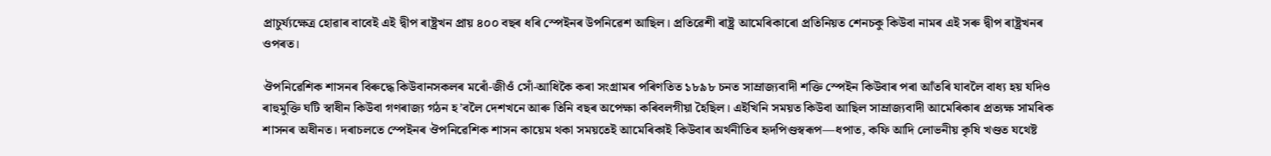প্ৰাচুৰ্য্যক্ষেত্ৰ হোৱাৰ বাবেই এই দ্বীপ ৰাষ্ট্ৰখন প্ৰায় ৪০০ বছৰ ধৰি স্পেইনৰ উপনিৱেশ আছিল। প্ৰতিৱেশী ৰাষ্ট্ৰ আমেৰিকাৰো প্ৰতিনিয়ত শেনচকু কিউবা নামৰ এই সৰু দ্বীপ ৰাষ্ট্ৰখনৰ ওপৰত।

ঔপনিৱেশিক শাসনৰ বিৰুদ্ধে কিউবানসকলৰ মৰোঁ-জীওঁ সোঁ-আধিকৈ কৰা সংগ্ৰামৰ পৰিণতিত ১৮৯৮ চনত সাম্ৰাজ্যবাদী শক্তি স্পেইন কিউবাৰ পৰা আঁতৰি যাবলৈ বাধ্য হয় যদিও ৰাহুমুক্তি ঘটি স্বাধীন কিউবা গণৰাজ্য গঠন হ’বলৈ দেশখনে আৰু তিনি বছৰ অপেক্ষা কৰিবলগীয়া হৈছিল। এইখিনি সময়ত কিউবা আছিল সাম্ৰাজ্যবাদী আমেৰিকাৰ প্ৰত্যক্ষ সামৰিক শাসনৰ অধীনত। দৰাচলতে স্পেইনৰ ঔপনিৱেশিক শাসন কায়েম থকা সময়তেই আমেৰিকাই কিউবাৰ অৰ্থনীতিৰ হৃদপিণ্ডস্বৰূপ—ধপাত, কফি আদি লোভনীয় কৃষি খণ্ডত যথেষ্ট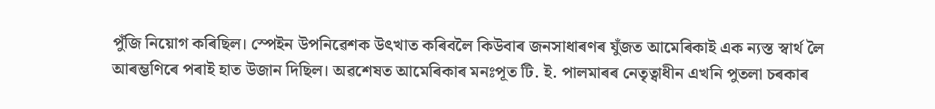পুঁজি নিয়োগ কৰিছিল। স্পেইন উপনিৱেশক উৎখাত কৰিবলৈ কিউবাৰ জনসাধাৰণৰ যুঁজত আমেৰিকাই এক ন্যস্ত স্বাৰ্থ লৈ আৰম্ভণিৰে পৰাই হাত উজান দিছিল। অৱশেষত আমেৰিকাৰ মনঃপূত টি. ই. পালমাৰৰ নেতৃত্বাধীন এখনি পুতলা চৰকাৰ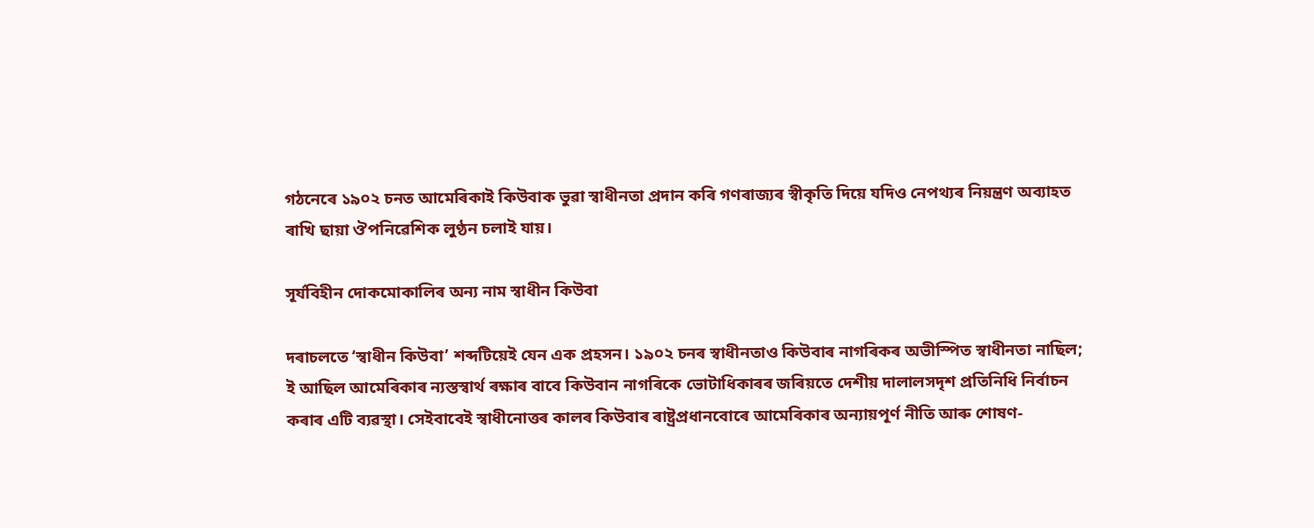গঠনেৰে ১৯০২ চনত আমেৰিকাই কিউবাক ভুৱা স্বাধীনতা প্ৰদান কৰি গণৰাজ্যৰ স্বীকৃতি দিয়ে যদিও নেপথ্যৰ নিয়ন্ত্ৰণ অব্যাহত ৰাখি ছায়া ঔপনিৱেশিক লুণ্ঠন চলাই যায়।

সূৰ্যবিহীন দোকমোকালিৰ অন্য নাম স্বাধীন কিউবা

দৰাচলতে ‘স্বাধীন কিউবা’ শব্দটিয়েই যেন এক প্ৰহসন। ১৯০২ চনৰ স্বাধীনতাও কিউবাৰ নাগৰিকৰ অভীস্পিত স্বাধীনতা নাছিল; ই আছিল আমেৰিকাৰ ন্যস্তস্বাৰ্থ ৰক্ষাৰ বাবে কিউবান নাগৰিকে ভোটাধিকাৰৰ জৰিয়তে দেশীয় দালালসদৃশ প্ৰতিনিধি নিৰ্বাচন কৰাৰ এটি ব্যৱস্থা। সেইবাবেই স্বাধীনোত্তৰ কালৰ কিউবাৰ ৰাষ্ট্ৰপ্ৰধানবোৰে আমেৰিকাৰ অন্যায়পূৰ্ণ নীতি আৰু শোষণ-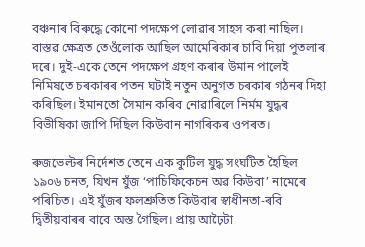বঞ্চনাৰ বিৰুদ্ধে কোনো পদক্ষেপ লোৱাৰ সাহস কৰা নাছিল। বাস্তৱ ক্ষেত্ৰত তেওঁলোক আছিল আমেৰিকাৰ চাবি দিয়া পুতলাৰ দৰে। দুই-একে তেনে পদক্ষেপ গ্ৰহণ কৰাৰ উমান পালেই নিমিষতে চৰকাৰৰ পতন ঘটাই নতুন অনুগত চৰকাৰ গঠনৰ দিহা কৰিছিল। ইমানতো সৈমান কৰিব নোৱাৰিলে নিৰ্মম যুদ্ধৰ বিভীষিকা জাপি দিছিল কিউবান নাগৰিকৰ ওপৰত।

ৰুজভেল্টৰ নিৰ্দেশত তেনে এক কুটিল যুদ্ধ সংঘটিত হৈছিল ১৯০৬ চনত, যিখন যুঁজ ‘পাচিফিকেচন অৱ কিউবা’ নামেৰে পৰিচিত। এই যুঁজৰ ফলশ্ৰুতিত কিউবাৰ স্বাধীনতা-ৰবি দ্বিতীয়বাৰৰ বাবে অস্ত গৈছিল। প্ৰায় আঢ়ৈটা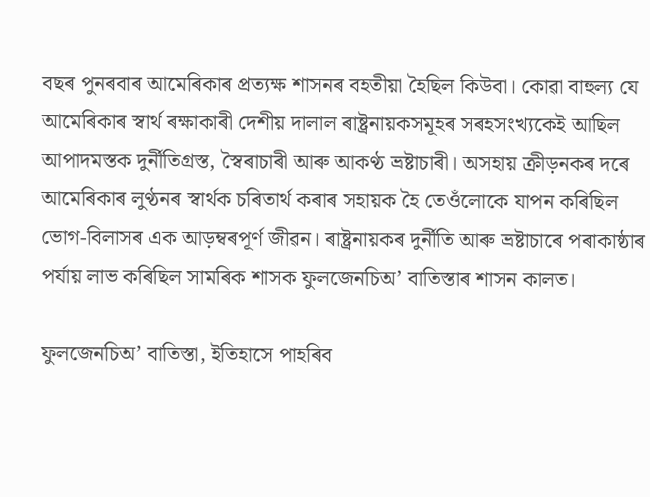বছৰ পুনৰবাৰ আমেৰিকাৰ প্ৰত্যক্ষ শাসনৰ বহতীয়া হৈছিল কিউবা। কোৱা বাহুল্য যে আমেৰিকাৰ স্বাৰ্থ ৰক্ষাকাৰী দেশীয় দালাল ৰাষ্ট্ৰনায়কসমূহৰ সৰহসংখ্যকেই আছিল আপাদমস্তক দুৰ্নীতিগ্ৰস্ত, স্বৈৰাচাৰী আৰু আকণ্ঠ ভ্ৰষ্টাচাৰী। অসহায় ক্ৰীড়নকৰ দৰে আমেৰিকাৰ লুণ্ঠনৰ স্বাৰ্থক চৰিতাৰ্থ কৰাৰ সহায়ক হৈ তেওঁলোকে যাপন কৰিছিল ভোগ-বিলাসৰ এক আড়ম্বৰপূৰ্ণ জীৱন। ৰাষ্ট্ৰনায়কৰ দুৰ্নীতি আৰু ভ্ৰষ্টাচাৰে পৰাকাষ্ঠাৰ পৰ্যায় লাভ কৰিছিল সামৰিক শাসক ফুলজেনচিঅ’ বাতিস্তাৰ শাসন কালত।

ফুলজেনচিঅ’ বাতিস্তা, ইতিহাসে পাহৰিব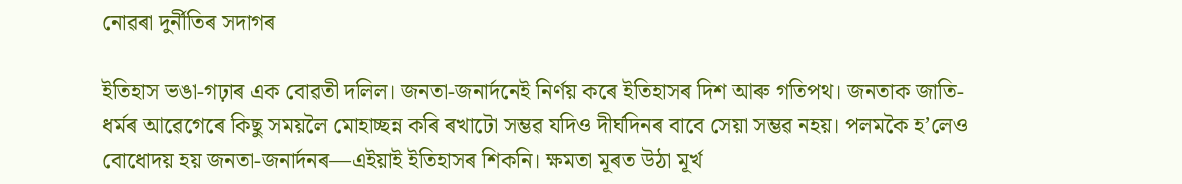নোৱৰা দুৰ্নীতিৰ সদাগৰ

ইতিহাস ভঙা-গঢ়াৰ এক বোৱতী দলিল। জনতা-জনাৰ্দনেই নিৰ্ণয় কৰে ইতিহাসৰ দিশ আৰু গতিপথ। জনতাক জাতি-ধৰ্মৰ আৱেগেৰে কিছু সময়লৈ মোহাচ্ছন্ন কৰি ৰখাটো সম্ভৱ যদিও দীৰ্ঘদিনৰ বাবে সেয়া সম্ভৱ নহয়। পলমকৈ হ’লেও বোধোদয় হয় জনতা-জনাৰ্দনৰ—এইয়াই ইতিহাসৰ শিকনি। ক্ষমতা মূৰত উঠা মূৰ্খ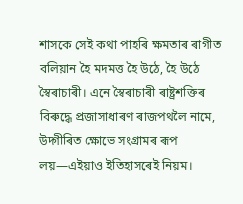শাসকে সেই কথা পাহৰি ক্ষমতাৰ ৰাগীত বলিয়ান হৈ মদমত্ত হৈ উঠে, হৈ উঠে স্বৈৰাচাৰী। এনে স্বৈৰাচাৰী ৰাষ্ট্ৰশক্তিৰ বিৰুদ্ধে প্ৰজাসাধাৰণ ৰাজপথলৈ নামে, উদ্গীৰিত ক্ষোভে সংগ্ৰামৰ ৰূপ লয়—এইয়াও ইতিহাসৰেই নিয়ম।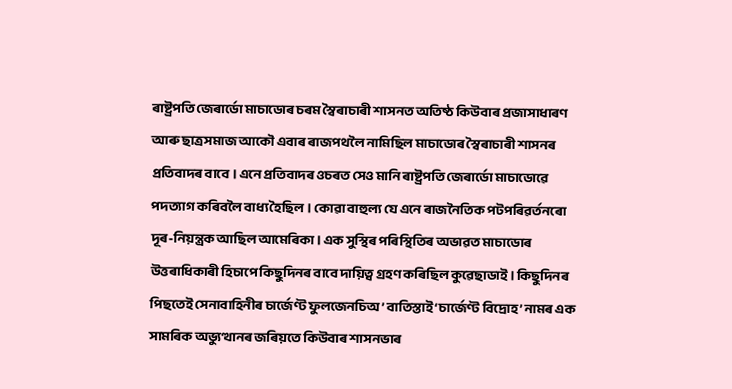ৰাষ্ট্ৰপতি জেৰাৰ্ডো মাচাডোৰ চৰম স্বৈৰাচাৰী শাসনত অতিষ্ঠ কিউবাৰ প্ৰজাসাধাৰণ আৰু ছাত্ৰসমাজ আকৌ এবাৰ ৰাজপথলৈ নামিছিল মাচাডোৰ স্বৈৰাচাৰী শাসনৰ প্ৰতিবাদৰ বাবে। এনে প্ৰতিবাদৰ ওচৰত সেও মানি ৰাষ্ট্ৰপতি জেৰাৰ্ডো মাচাডোৱে পদত্যাগ কৰিবলৈ বাধ্য হৈছিল। কোৱা বাহুল্য যে এনে ৰাজনৈতিক পটপৰিৱৰ্তনৰো দূৰ-নিয়ন্ত্ৰক আছিল আমেৰিকা। এক সুস্থিৰ পৰিস্থিতিৰ অভাৱত মাচাডোৰ উত্তৰাধিকাৰী হিচাপে কিছুদিনৰ বাবে দায়িত্ব গ্ৰহণ কৰিছিল কুৱেছাডাই। কিছুদিনৰ পিছতেই সেনাবাহিনীৰ চাৰ্জেণ্ট ফুলজেনচিঅ’ বাতিস্তাই ‘চাৰ্জেণ্ট বিদ্ৰোহ’ নামৰ এক সামৰিক অভ্যুত্থানৰ জৰিয়তে কিউবাৰ শাসনভাৰ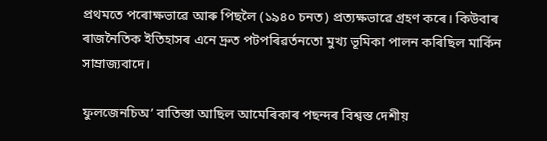প্ৰথমতে পৰোক্ষভাৱে আৰু পিছলৈ (১৯৪০ চনত) প্ৰত্যক্ষভাৱে গ্ৰহণ কৰে। কিউবাৰ ৰাজনৈতিক ইতিহাসৰ এনে দ্ৰুত পটপৰিৱৰ্তনতো মুখ্য ভূমিকা পালন কৰিছিল মাৰ্কিন সাম্ৰাজ্যবাদে।

ফুলজেনচিঅ’ বাতিস্তা আছিল আমেৰিকাৰ পছন্দৰ বিশ্বস্ত দেশীয়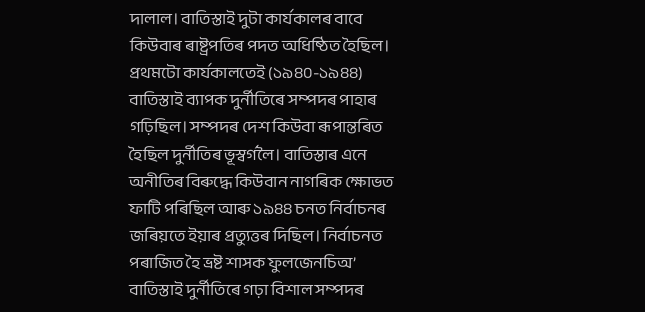দালাল। বাতিস্তাই দুটা কাৰ্যকালৰ বাবে কিউবাৰ ৰাষ্ট্ৰপতিৰ পদত অধিষ্ঠিত হৈছিল। প্ৰথমটো কাৰ্যকালতেই (১৯৪০-১৯৪৪) বাতিস্তাই ব্যাপক দুৰ্নীতিৰে সম্পদৰ পাহাৰ গঢ়িছিল। সম্পদৰ দেশ কিউবা ৰূপান্তৰিত হৈছিল দুৰ্নীতিৰ ভূস্বৰ্গলৈ। বাতিস্তাৰ এনে অনীতিৰ বিৰুদ্ধে কিউবান নাগৰিক ক্ষোভত ফাটি পৰিছিল আৰু ১৯৪৪ চনত নিৰ্বাচনৰ জৰিয়তে ইয়াৰ প্ৰত্যুত্তৰ দিছিল। নিৰ্বাচনত পৰাজিত হৈ ভ্ৰষ্ট শাসক ফুলজেনচিঅ’ বাতিস্তাই দুৰ্নীতিৰে গঢ়া বিশাল সম্পদৰ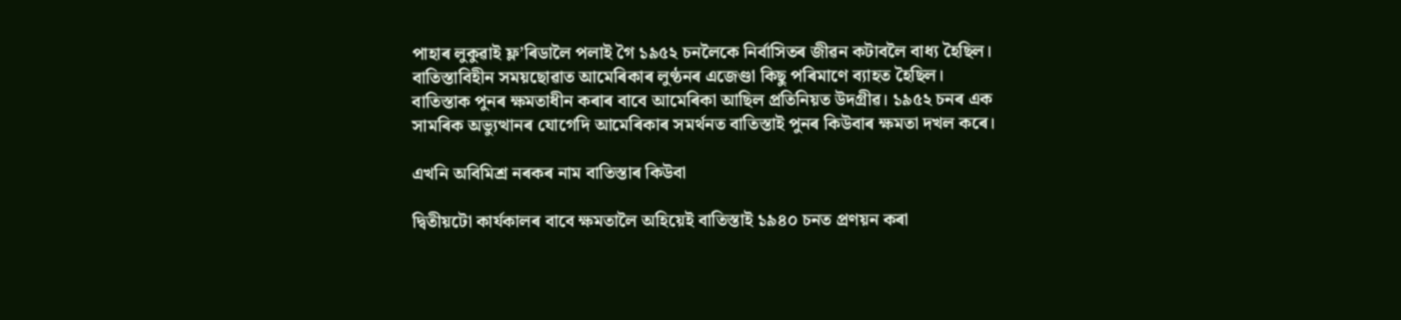পাহাৰ লুকুৱাই ফ্ল’ৰিডালৈ পলাই গৈ ১৯৫২ চনলৈকে নিৰ্বাসিতৰ জীৱন কটাবলৈ বাধ্য হৈছিল। বাতিস্তাবিহীন সময়ছোৱাত আমেৰিকাৰ লুণ্ঠনৰ এজেণ্ডা কিছু পৰিমাণে ব্যাহত হৈছিল। বাতিস্তাক পুনৰ ক্ষমতাধীন কৰাৰ বাবে আমেৰিকা আছিল প্ৰতিনিয়ত উদগ্ৰীৱ। ১৯৫২ চনৰ এক সামৰিক অভ্যুত্থানৰ যোগেদি আমেৰিকাৰ সমৰ্থনত বাতিস্তাই পুনৰ কিউবাৰ ক্ষমতা দখল কৰে।

এখনি অবিমিশ্ৰ নৰকৰ নাম বাতিস্তাৰ কিউবা

দ্বিতীয়টো কাৰ্যকালৰ বাবে ক্ষমতালৈ অহিয়েই বাতিস্তাই ১৯৪০ চনত প্ৰণয়ন কৰা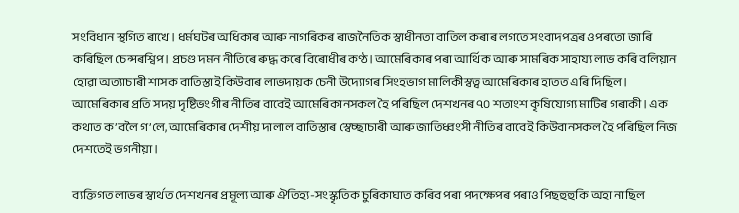সংবিধান স্থগিত ৰাখে। ধৰ্মঘটৰ অধিকাৰ আৰু নাগৰিকৰ ৰাজনৈতিক স্বাধীনতা বাতিল কৰাৰ লগতে সংবাদপত্ৰৰ ওপৰতো জাৰি কৰিছিল চেন্সৰশ্বিপ। প্ৰচণ্ড দমন নীতিৰে ৰুদ্ধ কৰে বিৰোধীৰ কণ্ঠ। আমেৰিকাৰ পৰা আৰ্থিক আৰু সামৰিক সাহায্য লাভ কৰি বলিয়ান হোৱা অত্যাচাৰী শাসক বাতিস্তাই কিউবাৰ লাভদায়ক চেনী উদ্যোগৰ সিংহভাগ মালিকীস্বত্ব আমেৰিকাৰ হাতত এৰি দিছিল। আমেৰিকাৰ প্ৰতি সদয় দৃষ্টিভংগীৰ নীতিৰ বাবেই আমেৰিকানসকল হৈ পৰিছিল দেশখনৰ ৭০ শতাংশ কৃষিযোগ্য মাটিৰ গৰাকী। এক কথাত ক’বলৈ গ’লে, আমেৰিকাৰ দেশীয় দালাল বাতিস্তাৰ স্বেচ্ছাচাৰী আৰু জাতিধ্বংসী নীতিৰ বাবেই কিউবানসকল হৈ পৰিছিল নিজ দেশতেই ভগনীয়া।

ব্যক্তিগত লাভৰ স্বাৰ্থত দেশখনৰ প্ৰমূল্য আৰু ঐতিহ্য-সংস্কৃতিক চুৰিকাঘাত কৰিব পৰা পদক্ষেপৰ পৰাও পিছহুহুকি অহা নাছিল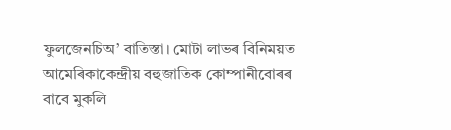ফুলজেনচিঅ’ বাতিস্তা। মোটা লাভৰ বিনিময়ত আমেৰিকাকেন্দ্ৰীয় বহুজাতিক কোম্পানীবোৰৰ বাবে মুকলি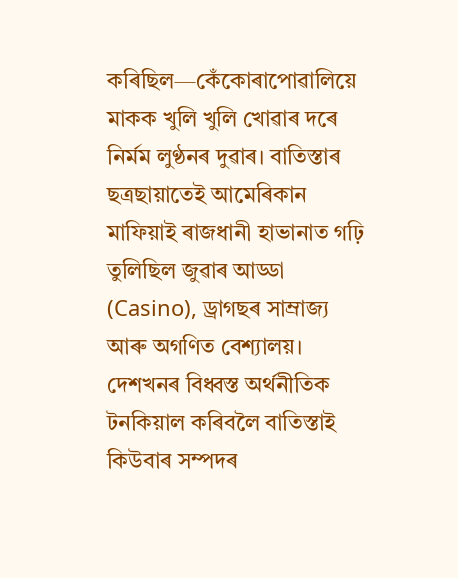কৰিছিল—কেঁকোৰাপোৱালিয়ে মাকক খুলি খুলি খোৱাৰ দৰে নিৰ্মম লুণ্ঠনৰ দুৱাৰ। বাতিস্তাৰ ছত্ৰছায়াতেই আমেৰিকান মাফিয়াই ৰাজধানী হাভানাত গঢ়ি তুলিছিল জুৱাৰ আড্ডা (Casino), ড্ৰাগছৰ সাম্ৰাজ্য আৰু অগণিত বেশ্যালয়। দেশখনৰ বিধ্বস্ত অৰ্থনীতিক টনকিয়াল কৰিবলৈ বাতিস্তাই কিউবাৰ সম্পদৰ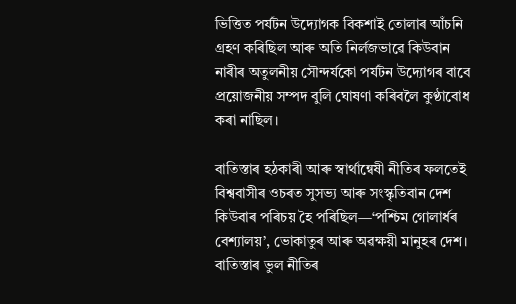ভিত্তিত পৰ্যটন উদ্যোগক বিকশাই তোলাৰ আঁচনি গ্ৰহণ কৰিছিল আৰু অতি নিৰ্লজভাৱে কিউবান নাৰীৰ অতুলনীয় সৌন্দৰ্যকো পৰ্যটন উদ্যোগৰ বাবে প্ৰয়োজনীয় সম্পদ বুলি ঘোষণা কৰিবলৈ কুণ্ঠাবোধ কৰা নাছিল।

বাতিস্তাৰ হঠকাৰী আৰু স্বাৰ্থান্বেষী নীতিৰ ফলতেই বিশ্ববাসীৰ ওচৰত সুসভ্য আৰু সংস্কৃতিবান দেশ কিউবাৰ পৰিচয় হৈ পৰিছিল—‘পশ্চিম গোলাৰ্ধৰ বেশ্যালয়’, ভোকাতুৰ আৰু অৱক্ষয়ী মানুহৰ দেশ। বাতিস্তাৰ ভুল নীতিৰ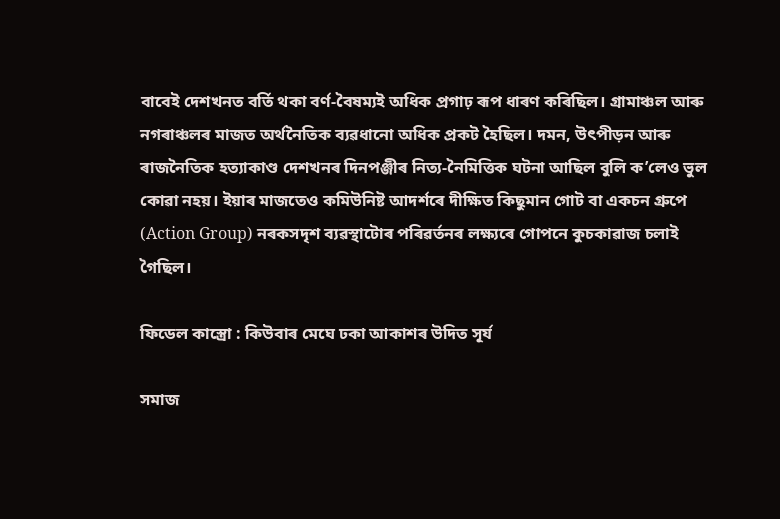বাবেই দেশখনত বৰ্তি থকা বৰ্ণ-বৈষম্যই অধিক প্ৰগাঢ় ৰূপ ধাৰণ কৰিছিল। গ্ৰামাঞ্চল আৰু নগৰাঞ্চলৰ মাজত অৰ্থনৈতিক ব্যৱধানো অধিক প্ৰকট হৈছিল। দমন, উৎপীড়ন আৰু ৰাজনৈতিক হত্যাকাণ্ড দেশখনৰ দিনপঞ্জীৰ নিত্য-নৈমিত্তিক ঘটনা আছিল বুলি ক’লেও ভুল কোৱা নহয়। ইয়াৰ মাজতেও কমিউনিষ্ট আদৰ্শৰে দীক্ষিত কিছুমান গোট বা একচন গ্ৰুপে (Action Group) নৰকসদৃশ ব্যৱস্থাটোৰ পৰিৱৰ্তনৰ লক্ষ্যৰে গোপনে কুচকাৱাজ চলাই গৈছিল।

ফিডেল কাস্ত্ৰো : কিউবাৰ মেঘে ঢকা আকাশৰ উদিত সূৰ্য

সমাজ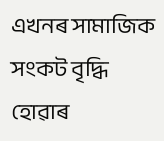এখনৰ সামাজিক সংকট বৃদ্ধি হোৱাৰ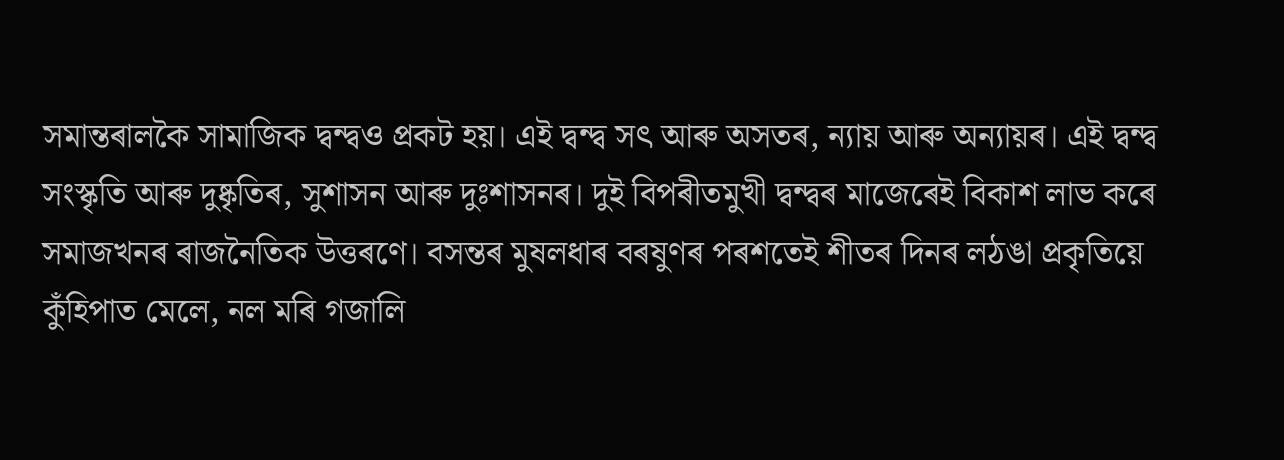সমান্তৰালকৈ সামাজিক দ্বন্দ্বও প্ৰকট হয়। এই দ্বন্দ্ব সৎ আৰু অসতৰ, ন্যায় আৰু অন্যায়ৰ। এই দ্বন্দ্ব সংস্কৃতি আৰু দুষ্কৃতিৰ, সুশাসন আৰু দুঃশাসনৰ। দুই বিপৰীতমুখী দ্বন্দ্বৰ মাজেৰেই বিকাশ লাভ কৰে সমাজখনৰ ৰাজনৈতিক উত্তৰণে। বসন্তৰ মুষলধাৰ বৰষুণৰ পৰশতেই শীতৰ দিনৰ লঠঙা প্ৰকৃতিয়ে কুঁহিপাত মেলে, নল মৰি গজালি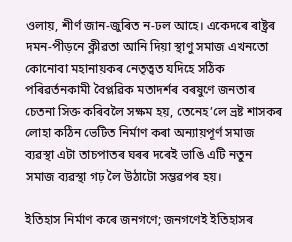ওলায়, শীৰ্ণ জান-জুৰিত ন-ঢল আহে। একেদৰে ৰাষ্ট্ৰৰ দমন-পীড়নে ক্লীৱতা আনি দিয়া স্থাণু সমাজ এখনতো কোনোবা মহানায়কৰ নেতৃত্বত যদিহে সঠিক পৰিৱৰ্তনকামী বৈপ্লৱিক মতাদৰ্শৰ বৰষুণে জনতাৰ চেতনা সিক্ত কৰিবলৈ সক্ষম হয়, তেনেহ’লে ভ্ৰষ্ট শাসকৰ লোহা কঠিন ভেটিত নিৰ্মাণ কৰা অন্যায়পূৰ্ণ সমাজ ব্যৱস্থা এটা তাচপাতৰ ঘৰৰ দৰেই ভাঙি এটি নতুন সমাজ ব্যৱস্থা গঢ় লৈ উঠাটো সম্ভৱপৰ হয়।

ইতিহাস নিৰ্মাণ কৰে জনগণে; জনগণেই ইতিহাসৰ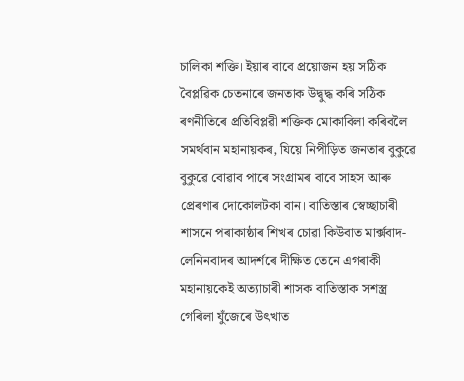চালিকা শক্তি। ইয়াৰ বাবে প্ৰয়োজন হয় সঠিক বৈপ্লৱিক চেতনাৰে জনতাক উদ্বুদ্ধ কৰি সঠিক ৰণনীতিৰে প্ৰতিবিপ্লৱী শক্তিক মোকাবিলা কৰিবলৈ সমৰ্থবান মহানায়কৰ, যিয়ে নিপীড়িত জনতাৰ বুকুৱে বুকুৱে বোৱাব পাৰে সংগ্ৰামৰ বাবে সাহস আৰু প্ৰেৰণাৰ দোকোলটকা বান। বাতিস্তাৰ স্বেচ্ছাচাৰী শাসনে পৰাকাষ্ঠাৰ শিখৰ চোৱা কিউবাত মাৰ্ক্সবাদ-লেনিনবাদৰ আদৰ্শৰে দীক্ষিত তেনে এগৰাকী মহানায়কেই অত্যাচাৰী শাসক বাতিস্তাক সশস্ত্ৰ গেৰিলা যুঁজেৰে উৎখাত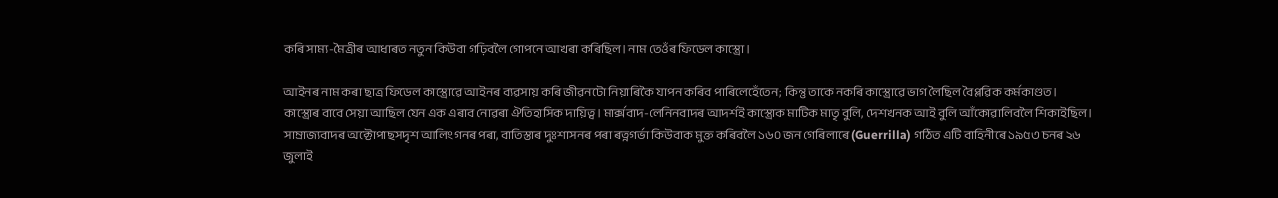কৰি সাম্য-মৈত্ৰীৰ আধাৰত নতুন কিউবা গঢ়িবলৈ গোপনে আখৰা কৰিছিল। নাম তেওঁৰ ফিডেল কাস্ত্ৰো।

আইনৰ নাম কৰা ছাত্ৰ ফিডেল কাস্ত্ৰোৱে আইনৰ ব্যৱসায় কৰি জীৱনটো নিয়াৰিকৈ যাপন কৰিব পাৰিলেহেঁতেন; কিন্তু তাকে নকৰি কাস্ত্ৰোৱে ভাগ লৈছিল বৈপ্লৱিক কৰ্মকাণ্ডত। কাস্ত্ৰোৰ বাবে সেয়া আছিল যেন এক এৰাব নোৱৰা ঐতিহাসিক দায়িত্ব। মাৰ্ক্সবাদ-লেনিনবাদৰ আদৰ্শই কাস্ত্ৰোক মাটিক মাতৃ বুলি, দেশখনক আই বুলি আঁকোৱালিবলৈ শিকাইছিল। সাম্ৰাজ্যবাদৰ অক্টোপাছসদৃশ আলিংগনৰ পৰা, বাতিস্তাৰ দুঃশাসনৰ পৰা ৰত্নগৰ্ভা কিউবাক মুক্ত কৰিবলৈ ১৬০ জন গেৰিলাৰে (Guerrilla) গঠিত এটি বাহিনীৰে ১৯৫৩ চনৰ ২৬ জুলাই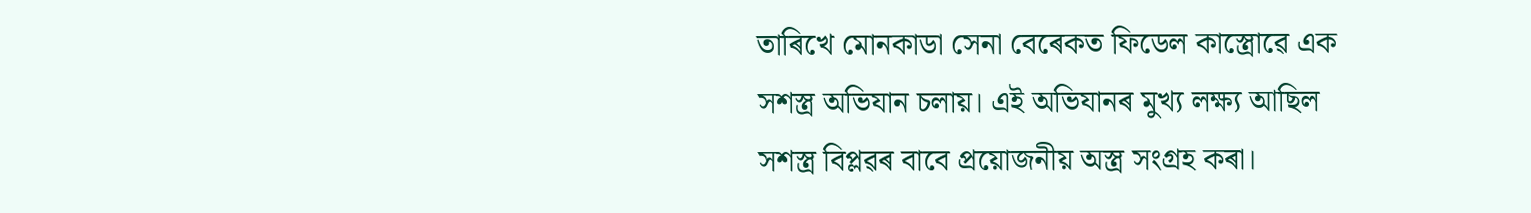তাৰিখে মোনকাডা সেনা বেৰেকত ফিডেল কাস্ত্ৰোৱে এক সশস্ত্ৰ অভিযান চলায়। এই অভিযানৰ মুখ্য লক্ষ্য আছিল সশস্ত্ৰ বিপ্লৱৰ বাবে প্ৰয়োজনীয় অস্ত্ৰ সংগ্ৰহ কৰা।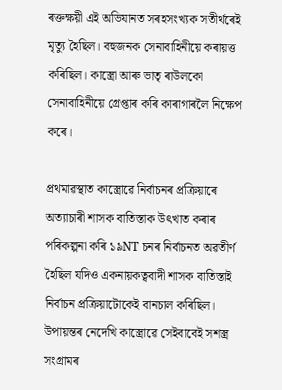ৰক্তক্ষয়ী এই অভিযানত সৰহসংখ্যক সতীৰ্থৰেই মৃত্যু হৈছিল। বহুজনক সেনাবাহিনীয়ে কৰায়ত্ত কৰিছিল। কাস্ত্ৰো আৰু ভাতৃ ৰাউলকো সেনাবাহিনীয়ে গ্ৰেপ্তাৰ কৰি কাৰাগাৰলৈ নিক্ষেপ কৰে।

প্ৰথমাৱস্থাত কাস্ত্ৰোৱে নিৰ্বাচনৰ প্ৰক্ৰিয়াৰে অত্যাচাৰী শাসক বাতিস্তাক উৎখাত কৰাৰ পৰিকল্পনা কৰি ১৯NT চনৰ নিৰ্বাচনত অৱতীৰ্ণ হৈছিল যদিও একনায়কত্ববাদী শাসক বাতিস্তাই নিৰ্বাচন প্ৰক্ৰিয়াটোকেই বানচাল কৰিছিল। উপায়ন্তৰ নেদেখি কাস্ত্ৰোৱে সেইবাবেই সশস্ত্ৰ সংগ্ৰামৰ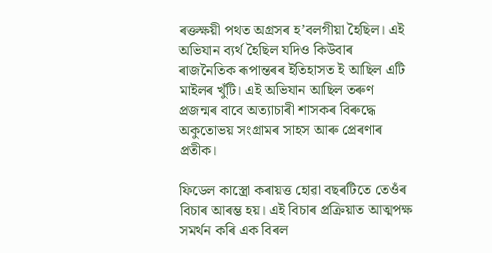ৰক্তক্ষয়ী পথত অগ্ৰসৰ হ’বলগীয়া হৈছিল। এই অভিযান ব্যৰ্থ হৈছিল যদিও কিউবাৰ ৰাজনৈতিক ৰূপান্তৰৰ ইতিহাসত ই আছিল এটি মাইলৰ খুঁটি। এই অভিযান আছিল তৰুণ প্ৰজন্মৰ বাবে অত্যাচাৰী শাসকৰ বিৰুদ্ধে অকুতোভয় সংগ্ৰামৰ সাহস আৰু প্ৰেৰণাৰ প্ৰতীক।

ফিডেল কাস্ত্ৰো কৰায়ত্ত হোৱা বছৰটিতে তেওঁৰ বিচাৰ আৰম্ভ হয়। এই বিচাৰ প্ৰক্ৰিয়াত আত্মপক্ষ সমৰ্থন কৰি এক বিৰল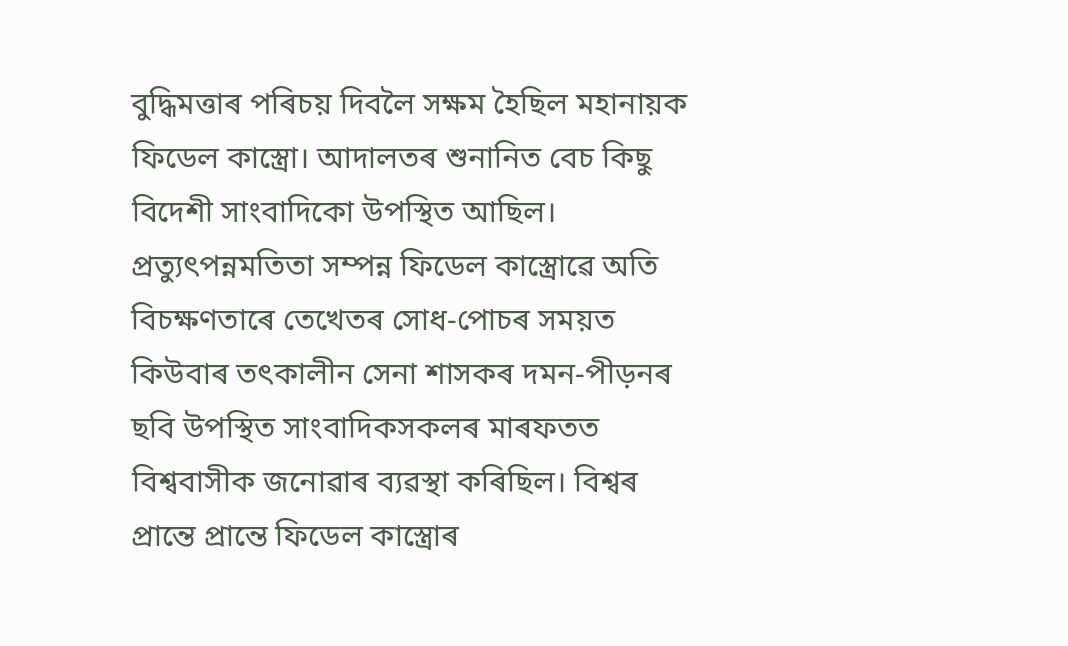বুদ্ধিমত্তাৰ পৰিচয় দিবলৈ সক্ষম হৈছিল মহানায়ক ফিডেল কাস্ত্ৰো। আদালতৰ শুনানিত বেচ কিছু বিদেশী সাংবাদিকো উপস্থিত আছিল। প্ৰত্যুৎপন্নমতিতা সম্পন্ন ফিডেল কাস্ত্ৰোৱে অতি বিচক্ষণতাৰে তেখেতৰ সোধ-পোচৰ সময়ত কিউবাৰ তৎকালীন সেনা শাসকৰ দমন-পীড়নৰ ছবি উপস্থিত সাংবাদিকসকলৰ মাৰফতত বিশ্ববাসীক জনোৱাৰ ব্যৱস্থা কৰিছিল। বিশ্বৰ প্ৰান্তে প্ৰান্তে ফিডেল কাস্ত্ৰোৰ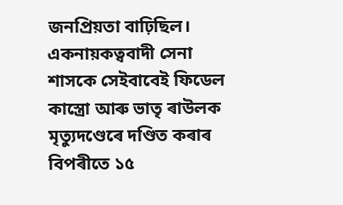জনপ্ৰিয়তা বাঢ়িছিল। একনায়কত্ববাদী সেনা শাসকে সেইবাবেই ফিডেল কাস্ত্ৰো আৰু ভাতৃ ৰাউলক মৃত্যুদণ্ডেৰে দণ্ডিত কৰাৰ বিপৰীতে ১৫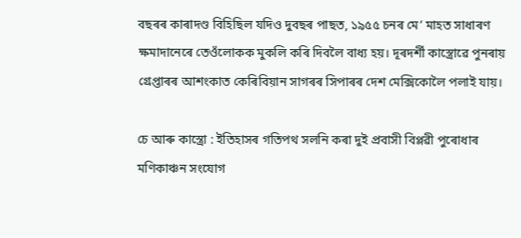বছৰৰ কাৰাদণ্ড বিহিছিল যদিও দুবছৰ পাছত, ১৯৫৫ চনৰ মে’ মাহত সাধাৰণ ক্ষমাদানেৰে তেওঁলোকক মুকলি কৰি দিবলৈ বাধ্য হয়। দূৰদৰ্শী কাস্ত্ৰোৱে পুনৰায় গ্ৰেপ্তাৰৰ আশংকাত কেৰিবিয়ান সাগৰৰ সিপাৰৰ দেশ মেক্সিকোলৈ পলাই যায়।

চে আৰু কাস্ত্ৰো : ইতিহাসৰ গতিপথ সলনি কৰা দুই প্ৰবাসী বিপ্লৱী পুৰোধাৰ মণিকাঞ্চন সংযোগ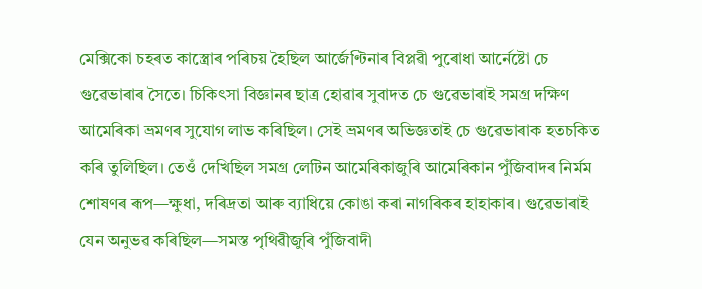মেক্সিকো চহৰত কাস্ত্ৰোৰ পৰিচয় হৈছিল আৰ্জেণ্টিনাৰ বিপ্লৱী পুৰোধা আৰ্নেষ্টো চে গুৱেভাৰাৰ সৈতে। চিকিৎসা বিজ্ঞানৰ ছাত্ৰ হোৱাৰ সুবাদত চে গুৱেভাৰাই সমগ্ৰ দক্ষিণ আমেৰিকা ভ্ৰমণৰ সুযোগ লাভ কৰিছিল। সেই ভ্ৰমণৰ অভিজ্ঞতাই চে গুৱেভাৰাক হতচকিত কৰি তুলিছিল। তেওঁ দেখিছিল সমগ্ৰ লেটিন আমেৰিকাজুৰি আমেৰিকান পুঁজিবাদৰ নিৰ্মম শোষণৰ ৰূপ—ক্ষুধা, দৰিদ্ৰতা আৰু ব্যাধিয়ে কোঙা কৰা নাগৰিকৰ হাহাকাৰ। গুৱেভাৰাই যেন অনুভৱ কৰিছিল—সমস্ত পৃথিৱীজুৰি পুঁজিবাদী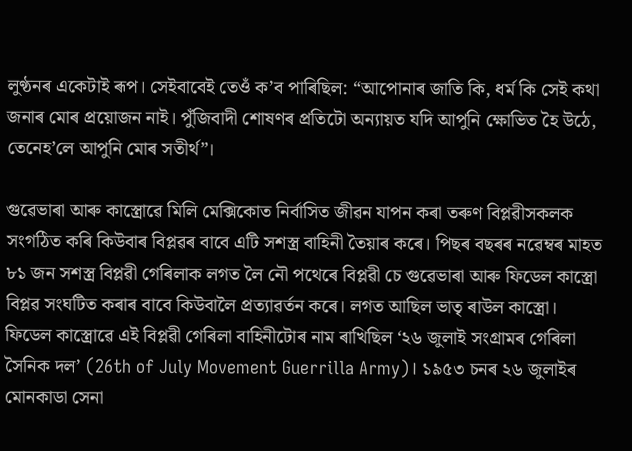লুণ্ঠনৰ একেটাই ৰূপ। সেইবাবেই তেওঁ ক’ব পাৰিছিল: “আপোনাৰ জাতি কি, ধৰ্ম কি সেই কথা জনাৰ মোৰ প্ৰয়োজন নাই। পুঁজিবাদী শোষণৰ প্ৰতিটো অন্যায়ত যদি আপুনি ক্ষোভিত হৈ উঠে, তেনেহ’লে আপুনি মোৰ সতীৰ্থ”।

গুৱেভাৰা আৰু কাস্ত্ৰোৱে মিলি মেক্সিকোত নিৰ্বাসিত জীৱন যাপন কৰা তৰুণ বিপ্লৱীসকলক সংগঠিত কৰি কিউবাৰ বিপ্লৱৰ বাবে এটি সশস্ত্ৰ বাহিনী তৈয়াৰ কৰে। পিছৰ বছৰৰ নৱেম্বৰ মাহত ৮১ জন সশস্ত্ৰ বিপ্লৱী গেৰিলাক লগত লৈ নৌ পথেৰে বিপ্লৱী চে গুৱেভাৰা আৰু ফিডেল কাস্ত্ৰো বিপ্লৱ সংঘটিত কৰাৰ বাবে কিউবালৈ প্ৰত্যাৱৰ্তন কৰে। লগত আছিল ভাতৃ ৰাউল কাস্ত্ৰো। ফিডেল কাস্ত্ৰোৱে এই বিপ্লৱী গেৰিলা বাহিনীটোৰ নাম ৰাখিছিল ‘২৬ জুলাই সংগ্ৰামৰ গেৰিলা সৈনিক দল’ (26th of July Movement Guerrilla Army)। ১৯৫৩ চনৰ ২৬ জুলাইৰ মোনকাডা সেনা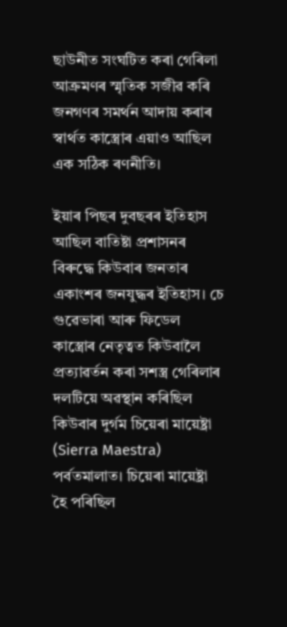ছাউনীত সংঘটিত কৰা গেৰিলা আক্ৰমণৰ স্মৃতিক সজীৱ কৰি জনগণৰ সমৰ্থন আদায় কৰাৰ স্বাৰ্থত কাস্ত্ৰোৰ এয়াও আছিল এক সঠিক ৰণনীতি।

ইয়াৰ পিছৰ দুবছৰৰ ইতিহাস আছিল বাতিষ্টা প্ৰশাসনৰ বিৰুদ্ধে কিউবাৰ জনতাৰ একাংশৰ জনযুদ্ধৰ ইতিহাস। চে গুৱেভাৰা আৰু ফিডেল কাস্ত্ৰোৰ নেতৃত্বত কিউবালৈ প্ৰত্যাৱৰ্তন কৰা সশস্ত্ৰ গেৰিলাৰ দলটিয়ে অৱস্থান কৰিছিল কিউবাৰ দুৰ্গম চিয়েৰা মায়েষ্ট্ৰা (Sierra Maestra) পৰ্বতমালাত। চিয়েৰা মায়েষ্ট্ৰা হৈ পৰিছিল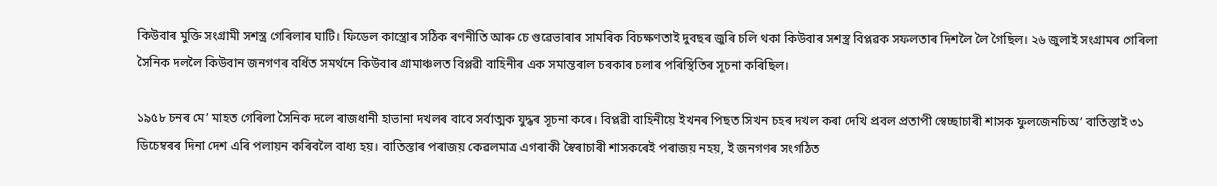কিউবাৰ মুক্তি সংগ্ৰামী সশস্ত্ৰ গেৰিলাৰ ঘাটি। ফিডেল কাস্ত্ৰোৰ সঠিক ৰণনীতি আৰু চে গুৱেভাৰাৰ সামৰিক বিচক্ষণতাই দুবছৰ জুৰি চলি থকা কিউবাৰ সশস্ত্ৰ বিপ্লৱক সফলতাৰ দিশলৈ লৈ গৈছিল। ২৬ জুলাই সংগ্ৰামৰ গেৰিলা সৈনিক দললৈ কিউবান জনগণৰ বৰ্ধিত সমৰ্থনে কিউবাৰ গ্ৰামাঞ্চলত বিপ্লৱী বাহিনীৰ এক সমান্তৰাল চৰকাৰ চলাৰ পৰিস্থিতিৰ সূচনা কৰিছিল।

১৯৫৮ চনৰ মে’ মাহত গেৰিলা সৈনিক দলে ৰাজধানী হাভানা দখলৰ বাবে সৰ্বাত্মক যুদ্ধৰ সূচনা কৰে। বিপ্লৱী বাহিনীয়ে ইখনৰ পিছত সিখন চহৰ দখল কৰা দেখি প্ৰবল প্ৰতাপী স্বেচ্ছাচাৰী শাসক ফুলজেনচিঅ’ বাতিস্তাই ৩১ ডিচেম্বৰৰ দিনা দেশ এৰি পলায়ন কৰিবলৈ বাধ্য হয়। বাতিস্তাৰ পৰাজয় কেৱলমাত্ৰ এগৰাকী স্বৈৰাচাৰী শাসকৰেই পৰাজয় নহয়, ই জনগণৰ সংগঠিত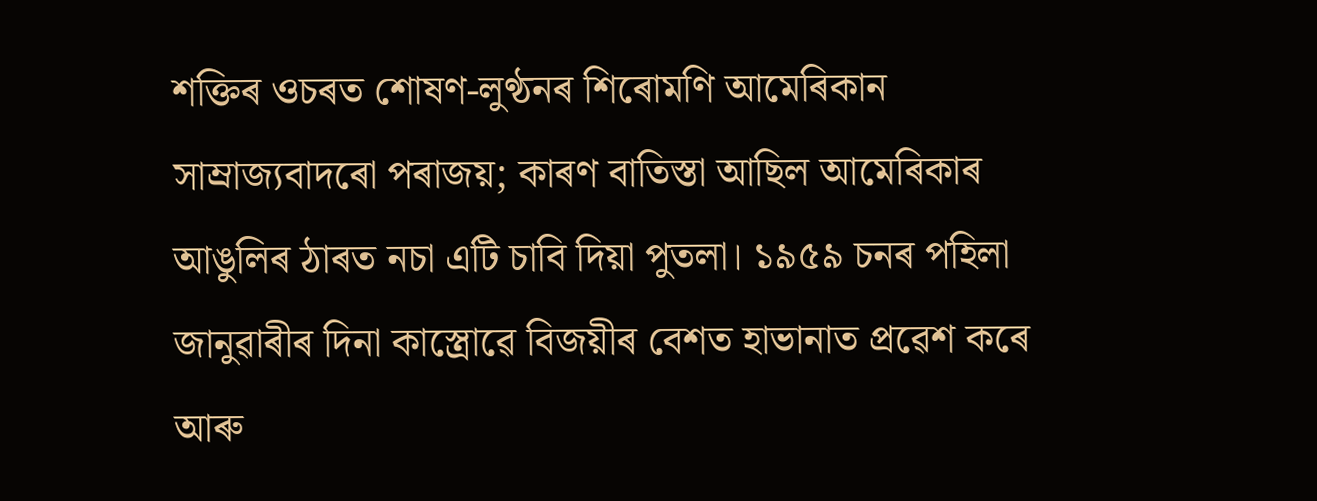শক্তিৰ ওচৰত শোষণ-লুণ্ঠনৰ শিৰোমণি আমেৰিকান সাম্ৰাজ্যবাদৰো পৰাজয়; কাৰণ বাতিস্তা আছিল আমেৰিকাৰ আঙুলিৰ ঠাৰত নচা এটি চাবি দিয়া পুতলা। ১৯৫৯ চনৰ পহিলা জানুৱাৰীৰ দিনা কাস্ত্ৰোৱে বিজয়ীৰ বেশত হাভানাত প্ৰৱেশ কৰে আৰু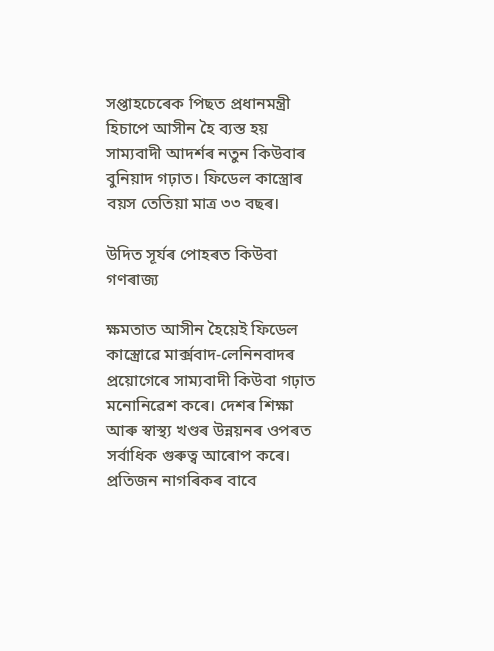সপ্তাহচেৰেক পিছত প্ৰধানমন্ত্ৰী হিচাপে আসীন হৈ ব্যস্ত হয় সাম্যবাদী আদৰ্শৰ নতুন কিউবাৰ বুনিয়াদ গঢ়াত। ফিডেল কাস্ত্ৰোৰ বয়স তেতিয়া মাত্ৰ ৩৩ বছৰ।

উদিত সূৰ্যৰ পোহৰত কিউবা গণৰাজ্য

ক্ষমতাত আসীন হৈয়েই ফিডেল কাস্ত্ৰোৱে মাৰ্ক্সবাদ-লেনিনবাদৰ প্ৰয়োগেৰে সাম্যবাদী কিউবা গঢ়াত মনোনিৱেশ কৰে। দেশৰ শিক্ষা আৰু স্বাস্থ্য খণ্ডৰ উন্নয়নৰ ওপৰত সৰ্বাধিক গুৰুত্ব আৰোপ কৰে। প্ৰতিজন নাগৰিকৰ বাবে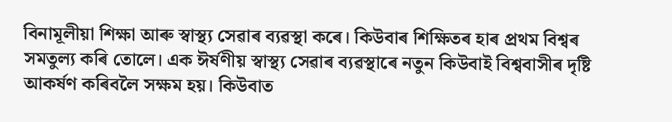বিনামূলীয়া শিক্ষা আৰু স্বাস্থ্য সেৱাৰ ব্যৱস্থা কৰে। কিউবাৰ শিক্ষিতৰ হাৰ প্ৰথম বিশ্বৰ সমতুল্য কৰি তোলে। এক ঈৰ্ষণীয় স্বাস্থ্য সেৱাৰ ব্যৱস্থাৰে নতুন কিউবাই বিশ্ববাসীৰ দৃষ্টি আকৰ্ষণ কৰিবলৈ সক্ষম হয়। কিউবাত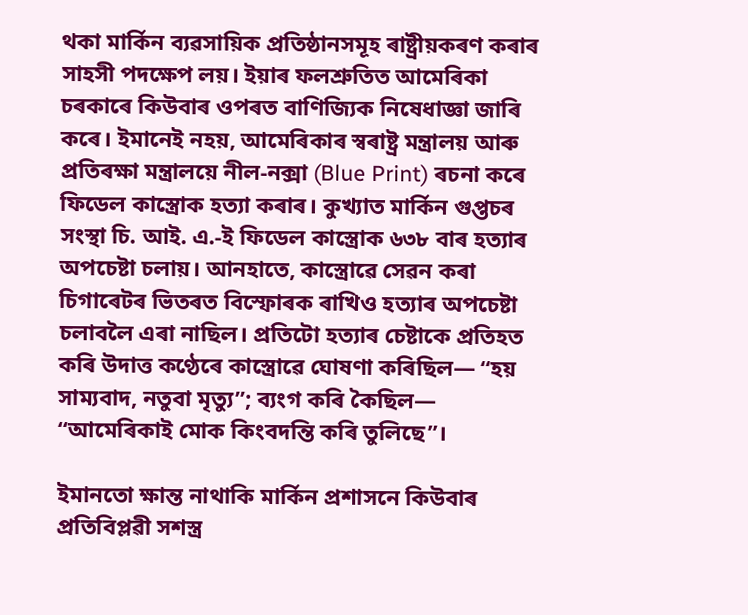থকা মাৰ্কিন ব্যৱসায়িক প্ৰতিষ্ঠানসমূহ ৰাষ্ট্ৰীয়কৰণ কৰাৰ সাহসী পদক্ষেপ লয়। ইয়াৰ ফলশ্ৰুতিত আমেৰিকা চৰকাৰে কিউবাৰ ওপৰত বাণিজ্যিক নিষেধাজ্ঞা জাৰি কৰে। ইমানেই নহয়, আমেৰিকাৰ স্বৰাষ্ট্ৰ মন্ত্ৰালয় আৰু প্ৰতিৰক্ষা মন্ত্ৰালয়ে নীল-নক্সা (Blue Print) ৰচনা কৰে ফিডেল কাস্ত্ৰোক হত্যা কৰাৰ। কুখ্যাত মাৰ্কিন গুপ্তচৰ সংস্থা চি. আই. এ.-ই ফিডেল কাস্ত্ৰোক ৬৩৮ বাৰ হত্যাৰ অপচেষ্টা চলায়। আনহাতে, কাস্ত্ৰোৱে সেৱন কৰা চিগাৰেটৰ ভিতৰত বিস্ফোৰক ৰাখিও হত্যাৰ অপচেষ্টা চলাবলৈ এৰা নাছিল। প্ৰতিটো হত্যাৰ চেষ্টাকে প্ৰতিহত কৰি উদাত্ত কণ্ঠেৰে কাস্ত্ৰোৱে ঘোষণা কৰিছিল— “হয় সাম্যবাদ, নতুবা মৃত্যু”; ব্যংগ কৰি কৈছিল— “আমেৰিকাই মোক কিংবদন্তি কৰি তুলিছে”।

ইমানতো ক্ষান্ত নাথাকি মাৰ্কিন প্ৰশাসনে কিউবাৰ প্ৰতিবিপ্লৱী সশস্ত্ৰ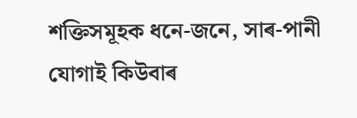শক্তিসমূহক ধনে-জনে, সাৰ-পানী যোগাই কিউবাৰ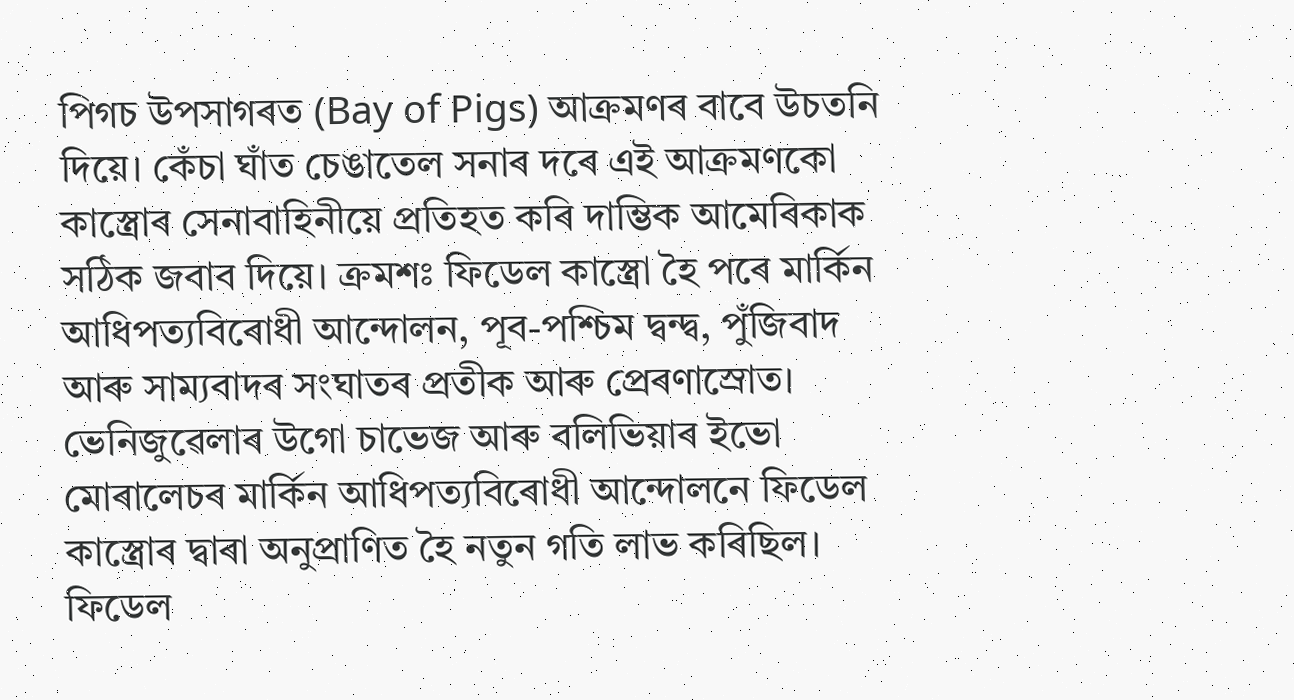পিগচ উপসাগৰত (Bay of Pigs) আক্ৰমণৰ বাবে উচতনি দিয়ে। কেঁচা ঘাঁত চেঙাতেল সনাৰ দৰে এই আক্ৰমণকো কাস্ত্ৰোৰ সেনাবাহিনীয়ে প্ৰতিহত কৰি দাম্ভিক আমেৰিকাক সঠিক জবাব দিয়ে। ক্ৰমশঃ ফিডেল কাস্ত্ৰো হৈ পৰে মাৰ্কিন আধিপত্যবিৰোধী আন্দোলন, পূব-পশ্চিম দ্বন্দ্ব, পুঁজিবাদ আৰু সাম্যবাদৰ সংঘাতৰ প্ৰতীক আৰু প্ৰেৰণাস্ৰোত। ভেনিজুৱেলাৰ উগো চাভেজ আৰু বলিভিয়াৰ ইভো মোৰালেচৰ মাৰ্কিন আধিপত্যবিৰোধী আন্দোলনে ফিডেল কাস্ত্ৰোৰ দ্বাৰা অনুপ্ৰাণিত হৈ নতুন গতি লাভ কৰিছিল। ফিডেল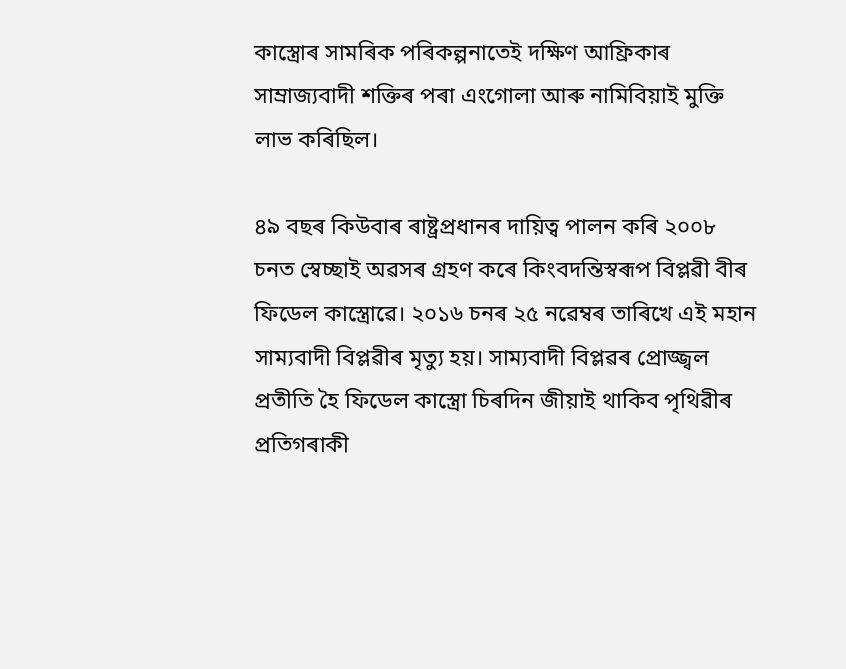কাস্ত্ৰোৰ সামৰিক পৰিকল্পনাতেই দক্ষিণ আফ্ৰিকাৰ সাম্ৰাজ্যবাদী শক্তিৰ পৰা এংগোলা আৰু নামিবিয়াই মুক্তি লাভ কৰিছিল।

৪৯ বছৰ কিউবাৰ ৰাষ্ট্ৰপ্ৰধানৰ দায়িত্ব পালন কৰি ২০০৮ চনত স্বেচ্ছাই অৱসৰ গ্ৰহণ কৰে কিংবদন্তিস্বৰূপ বিপ্লৱী বীৰ ফিডেল কাস্ত্ৰোৱে। ২০১৬ চনৰ ২৫ নৱেম্বৰ তাৰিখে এই মহান সাম্যবাদী বিপ্লৱীৰ মৃত্যু হয়। সাম্যবাদী বিপ্লৱৰ প্ৰোজ্জ্বল প্ৰতীতি হৈ ফিডেল কাস্ত্ৰো চিৰদিন জীয়াই থাকিব পৃথিৱীৰ প্ৰতিগৰাকী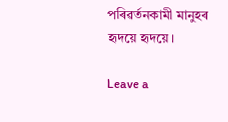পৰিৱৰ্তনকামী মানুহৰ হৃদয়ে হৃদয়ে।

Leave a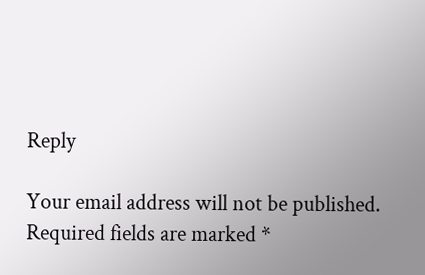Reply

Your email address will not be published. Required fields are marked *